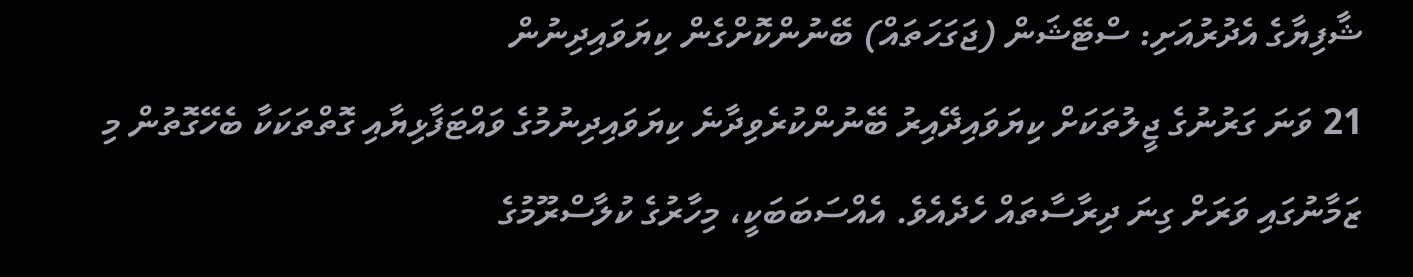ޝާފިޔާގެ އެދުރުއަށި: ސްޓޭޝަން (ޖަގަހަތައް) ބޭނުންކޮށްގެން ކިޔަވައިދިނުން
21 ވަނަ ގަރުނުގެ ޖީލުތަކަށް ކިޔަވައިދޭއިރު ބޭނުންކުރެވިދާނެ ކިޔަވައިދިނުމުގެ ވައްޓަފާޅިޔާއި ގޮތްތަކަކާ ބެހޭގޮތުން މި ޒަމާނުގައި ވަރަށް ގިނަ ދިރާސާތައް ހެދެއެވެ. އެއްސަބަބަކީ، މިހާރުގެ ކުލާސްރޫމުގެ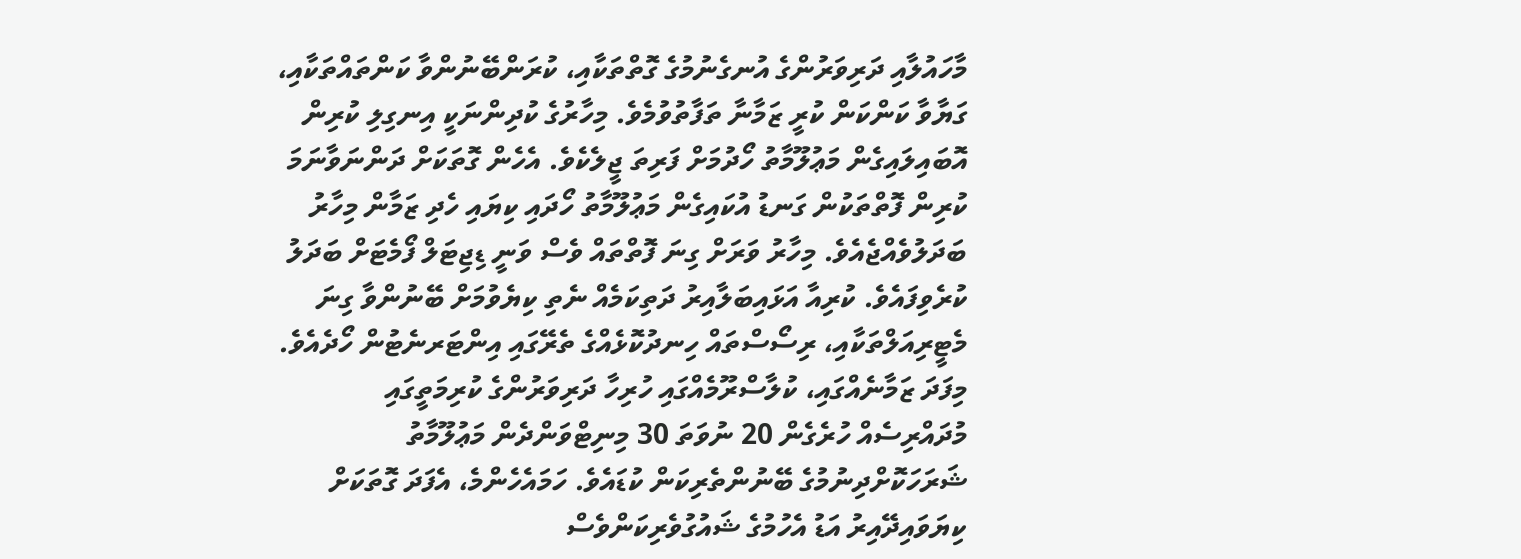މާހައުލާއި ދަރިވަރުންގެ އުނގެނުމުގެ ގޮތްތަކާއި، ކުރަންބޭނުންވާ ކަންތައްތަކާއި، ގަޔާވާ ކަންކަން ކުރީ ޒަމާނާ ތަފާތުވުމެވެ. މިހާރުގެ ކުދިންނަކީ އިނގިލި ކުރިން އޮބައިލައިގެން މަޢުލޫމާތު ހޯދުމަށް ފަރިތަ ޖީލެކެވެ. އެހެން ގޮތަކަށް ދަންނަވާނަމަ ކުރިން ފޮތްތަކުން ގަނޑު އުކައިގެން މަޢުލޫމާތު ހޯދައި ކިޔައި ހެދި ޒަމާން މިހާރު ބަދަލުވެއްޖެއެވެ. މިހާރު ވަރަށް ގިނަ ފޮތްތައް ވެސް ވަނީ ޑިޖިޓަލް ފޯމެޓަށް ބަދަލު ކުރެވިފައެވެ. ކުރިއާ އަޅައިބަލާއިރު ދަތިކަމެއް ނެތި ކިޔެވުމަށް ބޭނުންވާ ގިނަ މެޓީރިއަލްތަކާއި، ރިސޯސްތައް ހިނދުކޮޅެއްގެ ތެރޭގައި އިންޓަރނެޓުން ހޯދެއެވެ. މިފަދަ ޒަމާނެއްގައި، ކުލާސްރޫމެއްގައި ހުރިހާ ދަރިވަރުންގެ ކުރިމަތީގައި މުދައްރިސެއް ހުރެގެން 20 ނުވަތަ 30 މިނިޓްވަންދެން މަޢުލޫމާތު ޝަރަހަކޮށްދިނުމުގެ ބޭނުންތެރިކަން ކުޑައެވެ. ހަމައެހެންމެ، އެފަދަ ގޮތަކަށް ކިޔަވައިދޭއިރު އަޑު އެހުމުގެ ޝައުގުވެރިކަންވެސް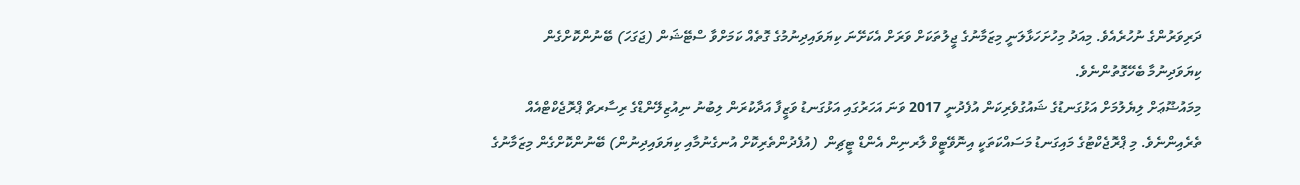ދަރިވަރުންގެ ނުހުރެއެވެ. މިއަދު މިހުށަހަޅާލަނީ މިޒަމާނުގެ ޖީލުތަކަށް ވަރަށް އެކަށޭނަ ކިޔަވައިދިނުމުގެ ގޮތެއް ކަމަށްވާ ސްޓޭޝަން (ޖަގަހަ) ބޭނުންކޮށްގެން ކިޔަވަދިނުމާ ބެހޭގޮތުންނެވެ.
މިމައުޟޫޢަށް ލިޔެލުމަށް އަޅުގަނޑުގެ ޝައުގުވެރިކަން އުފެދުނީ 2017 ވަނަ އަހަރުގައި އަޅުގަނޑު ވަޒީފާ އަދާކުރަން ލިބުނު ނިއުޒިލޭންޑްގެ ރިސާރޗް ޕްރޮޖެކްޓްއެއް ތެރެއިންނެވެ. މި ޕްރޮޖެކްޓުގެ މައިގަނޑު މަސައްކަތަކީ އިނޮވޭޓީވް ލާރނިން އެންޑް ޓީޗިން  (އުފެދުންތެރިކޮށް އުނގެނުމާއި ކިޔަވައިދިނުން) ބޭނުންކޮށްގެން މިޒަމާނުގެ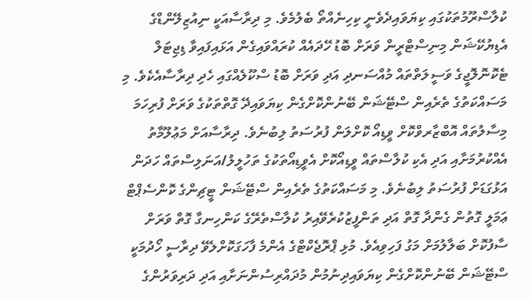ކުލާސްރޫމުތަކުގައި ކިޔަވައިދެވެނީ ކިހިނެއްތޯ ބެލުމެވެ. މި ދިރާސާއަކީ ނިއުޒިލޭންޑްގެ އެޑިޔުކޭޝަން މިނިސްޓްރީން ވަރަށް ބޮޑު ހޭދައެއް ކުރައްވައިގެން އަޅައިފައިވާ ޑިޖިޓަލް ޓެކޮނޮލޮޖީގެ ވަސީލަތްތައް މުއްސަނދި އަދި ވަރަށް ބޮޑު ސްކޫލެއްގައި ހެދި ދިރާސާއެކެވެ. މި މަސައްކަތުގެ ތެރެއިން ސްޓޭޝަން ބޭނުންކޮށްގެން ކިޔަވައިދޭ ގޮތްތަކުގެ ވަރަށް ފުރިހަމަ މިސާލުތައް އޮބްޒާރވްކޮށް ވީޑިއޯ ކޮށްލަން ފުރުސަތު ލިބުނެވެ. ދިރާސާއަށް މަޢުލޫމާތު އެއްކުރުމަށާއި އަދި އެކި ކުލާސްތައް ވީޑިއޯކޮށް އެވީޑިއޯތަކުގެ ތަހުލީލު/އަނަލިސްތައް ހަދަން އަޅުގަޑަށް ފުރުސަތު ލިބުނެވެ. މި މަސައްކަތުގެ ތެރެއިން ސްޓޭޝަން ޓީޗިންގެ ކޮންސެޕްޓް ޢަމަލީ ގޮތުން ގެންދާ ގޮތް އަދި ތަންފީޒުކުރެވޭއިރު ކުލާސްތެރޭގެ ކަންހިނގާ ގޮތް ވަރަށް ސާފުކޮށް ބަލާލުމަށް މަގު ފަހިވިއެވެ. މުޅި ޕްރޮޖެކްޓްގެ އެންމެ ފާހަގަކޮށްލެވޭ ދިރާސީ ހޯދުމަކީ ސްޓޭޝަން ބޭނުންކޮށްގެން ކިޔަވައިދިނުމުން މުދައްރިސުންނަށާއި އަދި ދަރިވަރުންގެ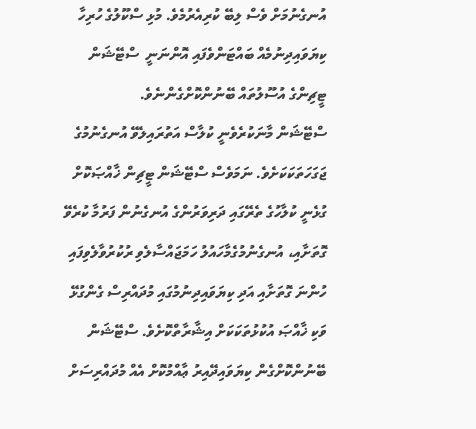އުނގެނުމަށް ވެސް ލިބޭ ކުރިއެރުމެވެ. މުޅި ސްކޫލުގެ ހުރިހާ ކިޔަވައިދިނުމެއް ބައްޓަންވެފައި އޮންނަނީ  ސްޓޭޝަން ޓީޗިންގެ އުސޫލުތައް ބޭނުންކޮށްގެންނެވެ.
ސްޓޭޝަން މާނަކުރެވެނީ ކުލާސް އަތުރައިލެވޭ އުނގެނުމުގެ ޖަގަހަތަކަކަށެވެ. ނަމަވެސް ސްޓޭޝަން ޓީޗިން ޚާއްޞަކޮށް ގުޅެނީ ކުލާހުގެ ތެރޭގައި ދަރިވަރުންގެ އުނގެނުން ފަރުމާ ކުރެވޭ ގޮތަށާއި، އުނގެނުމުގެމާހައުލު ހަމަޖައްސާލެވި ރުކުރުވާލެވިފައި ހުންނަ ގޮތަށާއި އަދި ކިޔަވައިދިނުމުގައި މުދައްރިސް ގެންގުޅޭ ވަކި ޚާއްޞަ އުކުޅުތަކަކަށް އިޝާރާތްކޮށެވެ. ސްޓޭޝަން ބޭނުންކޮށްގެން ކިޔަވައިދޭއިރު ޢާއްމުކޮށް އެއް މުދައްރިސަށް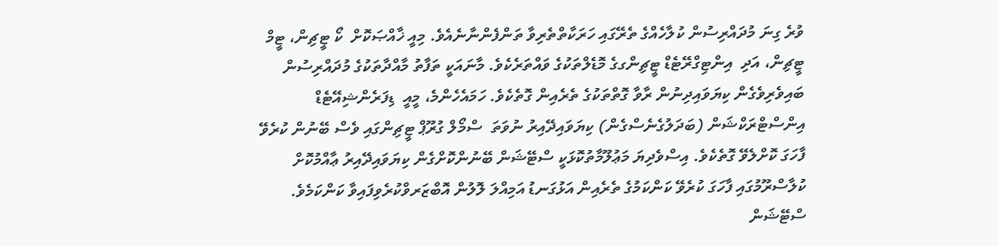ވުރެ ގިނަ މުދައްރިސުން ކުލާހެއްގެ ތެރޭގައި ހަރަކާތްތެރިވާ ތަންފެންނާނެއެވެ. މިއީ ޚާއްޞަކޮށް  ކޯ ޓީޗިން، ޓީމް ޓީޗިން، އަދި  އިންޓިގްރޭޓެޑް ޓީޗިންގގެ މޮޑެލްތަކުގެ ވައްތަރެކެވެ. މާނައަކީ ތަފާތު މާއްދާތަކުގެ މުދައްރިސުން ބައިވެރިވެގެން ކިޔަވައިދިނުން ރާވާ ގޮތްތަކުގެ ތެރެއިން ގޮތެކެވެ. ހަމައެހެންމެ، މީއީ  ޑިފަރެންޝިއޭޓެޑް އިންސްޓްރަކްޝަން (ބަދަލުގެނެސްގެން) ކިޔަވައިދޭއިރު ނުވަތަ  ސްމޯލް ގުރޫޕް ޓީޗިންގައި ވެސް ބޭނުން ކުރެވޭ ފާހަގަ ކޮށްލެވޭ ގޮތެކެވެ. އިސްވެދިޔަ މަޢުލޫމާތުކޮޅަކީ ސްޓޭޝަން ބޭނުންކޮށްގެން ކިޔަވައިދޭއިރު ޢާއްމުކޮށް ކުލާސްރޫމުގައި ފާހަގަ ކުރެވޭ ކަންކަމުގެ ތެރެއިން އަޅުގަނޑު އަމިއްލަ ލޮލުން އޮބްޒަރވްކުރެވިފައިވާ ކަންކަމެވެ.
ސްޓޭޝަން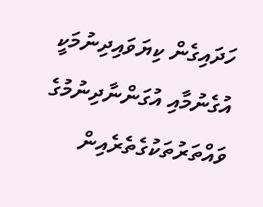ހަދައިގެން ކިޔަވައިދިނުމަކީ އުގެނުމާއި އުގަންނާދިނުމުގެ ވައްތަރުތަކުގެތެރެއިން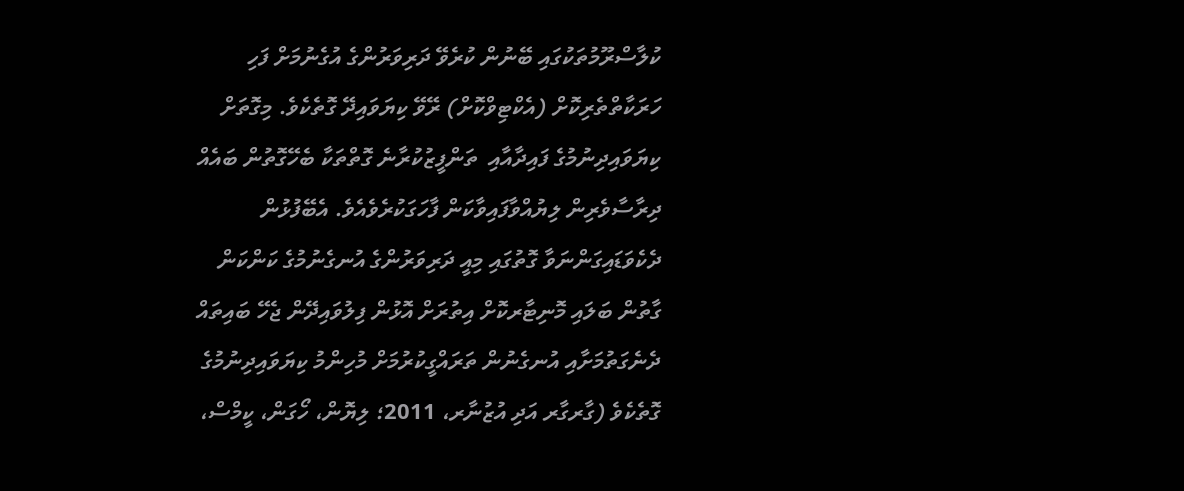ކުލާސްރޫމުތަކުގައި ބޭނުން ކުރެވޭ ދަރިވަރުންގެ އުގެނުމަށް ފަހި ހަރަކާތްތެރިކޮށް (އެކްޓިވްކޮށް) ރޭވޭ ކިޔަވައިދޭ ގޮތެކެވެ. މިގޮތަށް ކިޔަވައިދިނުމުގެ ފައިދާއާއި  ތަންފީޒުކުރާނެ ގޮތްތަކާ ބެހޭގޮތުން ބައެއް ދިރާސާވެރިން ލިޔުއްވާފައިވާކަން ފާހަގަކުރެވެއެވެ. އެބޭފުޅުން ދެކެވަޑައިގަންނަވާ ގޮތުގައި މިއީ ދަރިވަރުންގެ އުނގެނުމުގެ ކަންކަން ގާތުން ބަލައި މޮނިޓާރކޮށް އިތުރަށް އޮޅުން ފިލުވައިދޭން ޖެހޭ ބައިތައް ދެނެގަތުމަށާއި އުނގެނުން ތަރައްގީކުރުމަށް މުހިންމު ކިޔަވައިދިނުމުގެ ގޮތެކެވެ (ގާރގާރ އަދި އުޒުނާރ، 2011؛ ލިޔޮން، ހޯގަން، ކީމްސް،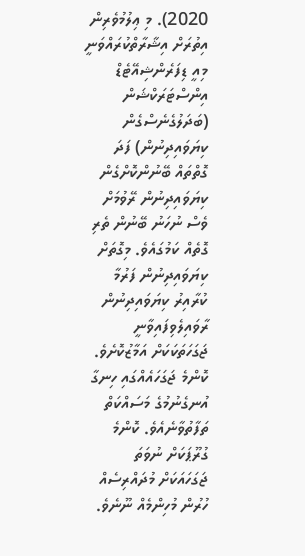2020). މި ޢިލުމުވެރިން އިތުރަށް އިޝާރާތްކުރައްވަނީ މިއީ ޑިފަރެންޝިއޭޓެޑް އިންސްޓަރަކްޝަން (ބަދަލުގެނެސްގެން ކިޔަވައިދިނުން) ފަދަ ގޮތްތައް ބޭނުންކޮށްގެން ކިޔަވައިދިނުން ރޭވުމަށް ވެސް ނުހަނު ބޭނުން ތެރި ގޮތެއް ކަމުގައެވެ. މިގޮތަށް ކިޔަވައިދިނުން ފަރުމާ ކުރާއިރު ކިޔަވައިދިނުން ރާވައިލެވިފައިވާނީ ޖަގަހަތަކަކަށް އަމާޒުކޮށެވެ. ކޮންމެ ޖަގަހައެއްގައި ހިނގާ އުނގެނުމުގެ މަސައްކަތް ތަފާތުވާނެއެވެ. ކޮންމެ ގުރޫޕަކަށް ނުވަތަ ޖަގަހައަކަށް މުދައްރިސެއް ހުރުން މުހިންމެއް ނޫނެވެ.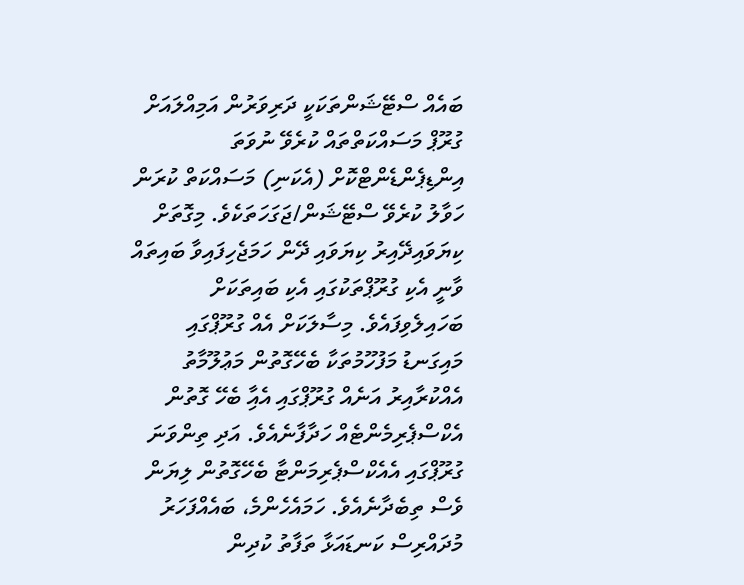ބައެއް ސްޓޭޝަންތަކަކީ ދަރިވަރުން އަމިއްލައަށް ގުރޫޕް މަސައްކަތްތައް ކުރެވޭ ނުވަތަ އިންޑިޕެންޑެންޓްކޮށް (އެކަނި) މަސައްކަތް ކުރަން ހަވާލު ކުރެވޭ ސްޓޭޝަން/ޖަގަހަތަކެވެ. މިގޮތަށް ކިޔަވައިދޭއިރު ކިޔަވައި ދޭން ހަމަޖެހިފައިވާ ބައިތައް ވާނީ އެކި ގުރޫޕްތަކުގައި އެކި ބައިތަކަށް ބަހައިލެވިފައެވެ. މިސާލަކަށް އެއް ގުރޫޕްގައި މައިގަނޑު މަފުހޫމުތަކާ ބެހޭގޮތުން މަޢުލޫމާތު އެއްކުރާއިރު އަނެއް ގުރޫޕްގައި އެއާި ބެހޭ ގޮތުން އެކްސްޕެރިމެންޓެއް ހަދާފާނެއެވެ. އަދި ތިންވަނަ ގުރޫޕްގައި އެއެކްސްޕެރިމަންޓާ ބެހޭގޮތުން ލިޔަން ވެސް ތިބެދާނެއެވެ. ހަމައެހެންމެ، ބައެއްފަހަރު މުދައްރިސް ކަނޑައަޅާ ތަފާތު ކުދިން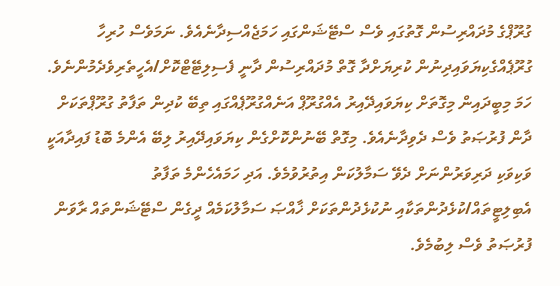ގުރޫޕްގެ މުދައްރިސުން ގޮތުގައި ވެސް ސްޓޭޝަންގައި ހަމަޖެއްސިދާނެއެވެ. ނަމަވެސް ހުރިހާ ގުރޫޕެއްގެކިޔަވައިދިނުން ކުރިޔަށްދާ ގޮތް މުދައްރިސުން ދާނީ ފެސިލިޓޭޓްކޮށް/އެހީތެރިވެދެމުންނެވެ. ހަމަ މިބީދައިން މިގޮތަށް ކިޔަވައިދޭއިރު އެއްގުރޫޕް އަނެއްގުރޫޕެއްގައި ތިބޭ ކުދިން ތަފާތު ގުރޫޕްތަކަށް ދާން ފުރުޞަތު ވެސް ދެވިދާނެއެވެ. މިގޮތް ބޭނުންކޮށްގެން ކިޔަވައިދޭއިރު ލިބޭ އެންމެ ބޮޑު ފައިދާއަކީ ވަކިވަކި ދަރިވަރުންނަށް ދެވޭ ސަމާލުކަން އިތުރުވުމެވެ. އަދި ހަމައެހެންމެ ތަފާތު އެބިލިޓީތައް/ކުޅެދުންތަކާއި ނުކުޅެދުންތަކަށް ޚާއްޞަ ސަމާލުކަމެއް ދީގެން ސްޓޭޝަންތައް ރާވަން ފުރުޞަތު ވެސް ލިބުމެވެ.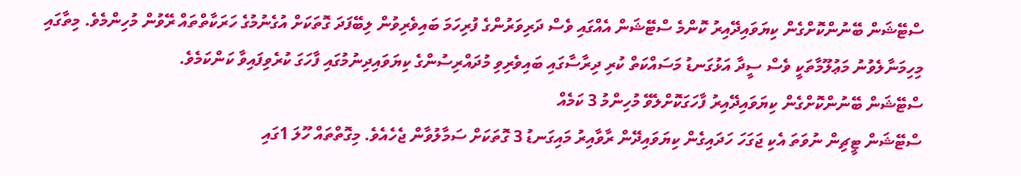ސްޓޭޝަން ބޭނުންކޮށްގެން ކިޔަވައިދޭއިރު ކޮންމެ ސްޓޭޝަން އެއްގައި ވެސް ދަރިވަރުންގެ ފުރިހަމަ ބައިވެރިވުން ލިބޭފަދަ ގޮތަކަށް އުގެނުމުގެ ހަރަކާތްތައް ރޭވުން މުހިންމެވެ. މިތާގައި މިހިމަނާލެވުނު މަޢުލޫމާތަކީ ވެސް ސީދާ އަޅުގަނޑު މަސައްކަތް ކުރި ދިރާސާގައި ބައިވެރިވި މުދައްރިސުންގެ ކިޔަވައިދިނުމުގައި ފާހަގަ ކުރެވިފައިވާ ކަންކަމެވެ.
ސްޓޭޝަން ބޭނުންކޮށްގެން ކިޔަވައިދޭއިރު ފާހަގަކޮށްލެވޭ މުހިންމު 3 ކަމެއް
ސްޓޭޝަން ޓީޗިން ނުވަތަ އެކި ޖަގަހަ ހަދައިގެން ކިޔަވައިދޭން ރާވާއިރު މައިގަނޑު 3 ގޮތަކަށް ސަމާލުވާން ޖެހެއެވެ. މިގޮތްތައް ހޫލަ 1ގައި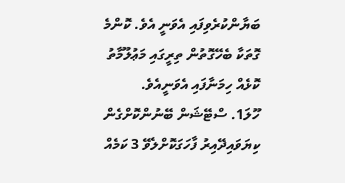ބަޔާންކުރެވިފައި އެވަނީ އެވެ. ކޮންމެ ގޮތަކާ ބެހޭގޮތުން ތިރީގައި މަޢުލޫމާތު ކޮޅެއް ހިމަނާފައި އެވަނީއެވެ.
ހޫލަ1. ސްޓޭޝަން ބޭނުންކޮށްގެން ކިޔަވައިދޭއިރު ފާހަގަކޮށްލެވޭ 3 ކަމެއް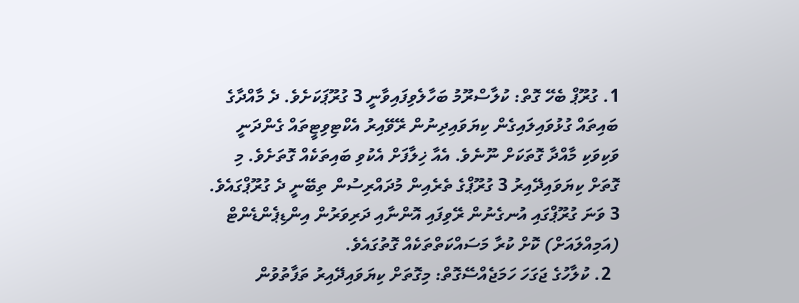1. ގުރޫޕް ބެހޭ ގޮތް: ކުލާސްރޫމު ބަހާލެވިފައިވާނީ 3 ގުރޫޕަކަށެވެ. ދެ މާއްދާގެ ބައިތައް ގުޅުވައިލައިގެން ކިޔަވައިދިނުން ރޭވޭއިރު އެކްޓިވިޓީތައް ގެންދަނީ ވަކިވަކި މާއްދާ ގޮތަކަށް ނޫނެވެ. އެއާ ޚިލާފަށް އެކުވި ބައިތަކެއް ގޮތަށެވެ. މި ގޮތަށް ކިޔަވައިދޭއިރު 3 ގުރޫޕްގެ ތެރެއިން މުދައްރިސުން ތިބޭނީ ދެ ގުރޫޕްގައެވެ. 3 ވަނަ ގުރޫޕްގައި އުނގެނުން ރޭވިފައި އޮންނާއި ދަރިވަރުން އިންޑިޕެންޑެންޓް (އަމިއްލައަށް) ކޮށް ކުރާ މަސައްކަތްތަކެއް ގޮތުގައެވެ.
  2. ކުލާހުގެ ޖަގަހަ ހަމަޖެއްސޭގޮތް: މިގޮތަށް ކިޔަވައިދޭއިރު ތަފާތުވުން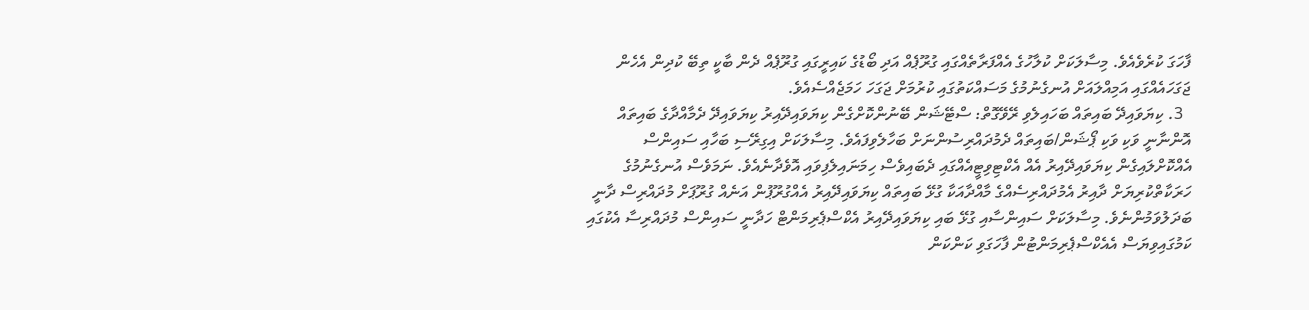ފާހަގަ ކުރެވެއެވެ. މިސާލަކަށް ކުލާހުގެ އެއްފަރާތެއްގައި ގުރޫޕެއް އަދި ބޯޑުގެ ކައިރީގައި ގުރޫޕެއް ދެން ބާކީ ތިބޭ ކުދިން އެހެން ޖަގަހައެއްގައި އަމިއްލައަށް އުނގެނުމުގެ މަސައްކަތުގައި ކުރުމަށް ޖަގަހަ ހަމަޖެއްސެއެވެ.
  3. ކިޔަވައިދޭ ބައިތައް ބަހައިލެވި ރޭވޭގޮތް: ސްޓޭޝަން ބޭނުންކޮށްގެން ކިޔަވައިދޭއިރު ކިޔަވައިދޭ ދެމާއްދާގެ ބައިތައް އޮންނާނީ ވަކި ވަކި ޕޯޝަން/ބައިތައް ދެމުދައްރިސުންނަށް ބަހާލެވިފައެވެ. މިސާލަކަށް އިގިރޭސި ބަހާއި ސައިންސް އެއްކޮށްލައިގެން ކިޔަވައިދޭއިރު އެއް އެކްޓިވިޓީއެއްގައި ދެބައިވެސް ހިމަނައިލެފިވައި އޮވެދާނެއެވެ. ނަމަވެސް އުނގެނުމުގެ ހަރަކާތްކުރިޔަށް ދާއިރު އެމުދައްރިސެއްގެ މާއްދާއަކާ ގުޅޭ ބައިތައް ކިޔަވައިދޭއިރު އެއްގުރޫޕުން އަނެއް ގުރޫޕަށް މުދައްރިސް ދާނީ ބަދަލުވަމުންނެވެ. މިސާލަކަށް ސައިންސާއި ގުޅޭ ބައި ކިޔަވައިދޭއިރު އެކްސްޕެރިމަންޓް ހަދާނީ ސައިންސް މުދައްރިސާ އެކުގައި ކަމުގައިވިޔަސް އެއެކްސްޕެރިމަންޓުން ފާހަގަވި ކަންކަން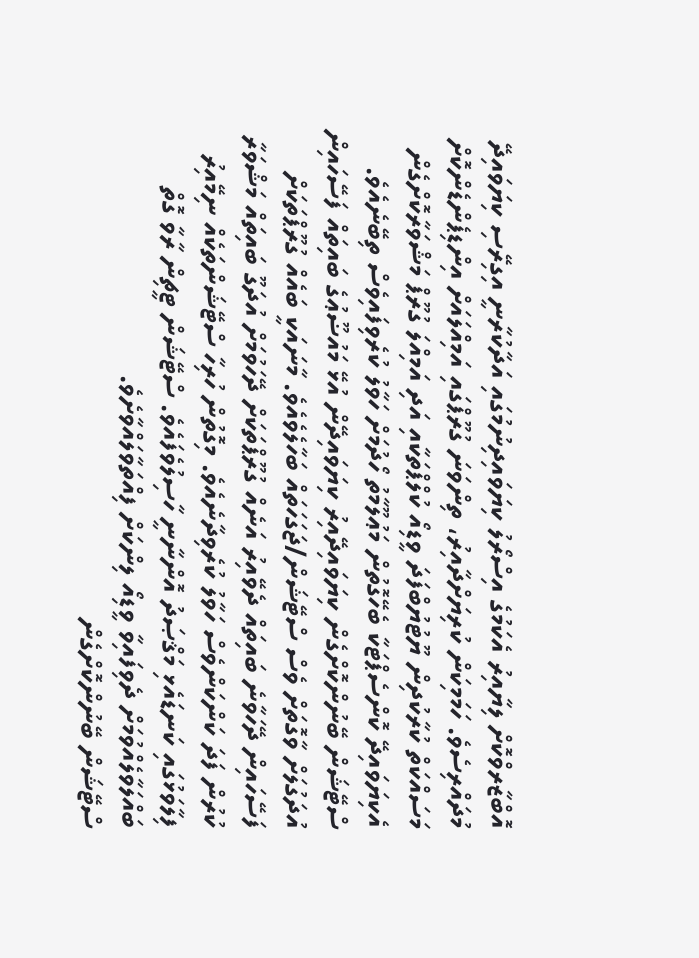އޮބްޒާރވްކޮށް ލިޔާއިރު އެކަމުގެ އިސްރޯލު ކިޔަވައިދިނުމުގައި އަދާކުރާނީ އިގިރޭސި ކިޔަވައިދޭ މުދައްރިސެވެ. ހަމަމިކަން ކުރިޔަށްދާއިރު، ތިންވަނަ ގުރޫޕްގައި އަމިއްލައަށް އިންޑިޕެންޑެންކޮށް މަސައްކަތް ކުރާކުދިން ޔޫޓުޔުބްފަދަ ވީޑިއޯ ކުލްޕްތަކާއި އަދި އަމިއްލަ ގުރޫޕް މަޝްވަރާކޮށްގެން އެކިޔަވައިދޭ ކޮންސެޕްޓަކާ ބެހޭގޮތުން މަޢުލޫމާތު ހޯދުމަށް ހަވާލު ކުރެވިފައިވެސް ތިބޭނެއެވެ. ސްޓޭޝަން ބޭނުންކޮށްގެން ކިޔަވައިދޭއިރު ކިޔަވައިދޭން އުޅޭ މައުޟޫޢުގެ ބައިތައް ފަސޭހައިން އުދަގުލަށް ވާގޮތަށް ވެސް ސްޓޭޝަން/ޖަގަހަތައް ބަހާލެވެއެވެ. މާނައަކީ ބައެއް ގުރޫޕްތަކަށް ފަސޭހައިން ދޭހަވާނެ ބައިތައް ދެވޭއިރު އަނެއް ގުރޫޕްތަކަށް ދޭހަވުމަށް އުދަގޫ ބައިތައް މަޝްވަރާ ކުރުން ފަދަ ކަންކަންވެސް ހަވާލު ކުރެވިދާނެއެވެ. މިގޮތުން ހުރިހާ ސްޓޭޝަންތަކެއް ނިމޭއިރު ފިލާވަޅުގައި ކަނޑައެޅި މަޤްޞަދު އޮންނާނީ ހާސިލުވެފައެވެ. ސްޓޭޝަން ޓީޗިން ރާވާ ގޮތް ބައްލަވާލެއްވުމަށް ދެވިފައިވާ ވީޑިއޯ ލިންކަށް ފިއްތަވާލައްވާށެވެ.
ސްޓޭޝަން ބޭނުންކޮށްގެން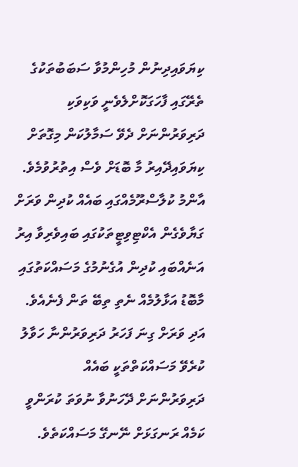ކިޔަވައިދިނުން މުހިންމުވާ ސަބަބުތަކުގެ ތެރޭގައި ފާހަގަކޮށްލެވެނީ ވަކިވަކި ދަރިވަރުންނަށް ދެވޭ ސަމާލުކަން މިގޮތަށް ކިޔަވައިދޭއިރު މާ ބޮޑަށް ވެސް އިތުރުވުމެވެ. އާންމު ކުލާސްރޫމެއްގައި ބައެއް ކުދިން ވަރަށް ގަޔާވެގެން އެކްޓިވިޓީތަކުގައި ބައިވެރިވާ އިރު އަނެއްބައި ކުދިން އުގެނުމުގެ މަސައްކަތުގައި މާބޮޑު އަޅާލުމެއް ނެތި ތިބޭ ތަން ފެނެއެވެ. އަދި ވަރަށް ގިނަ ފަހަރު ދަރިވަރުންނާ ހަވާލު ކުރެވޭ މަސައްކަތްތަކީ ބައެއް ދަރިވަރުންނަށް ދޭހަނުވާ ނުވަތަ ކުރަންވީ ކަމެއް ރަނގަޅަށް ނޭނގޭ މަސައްކަތެވެ.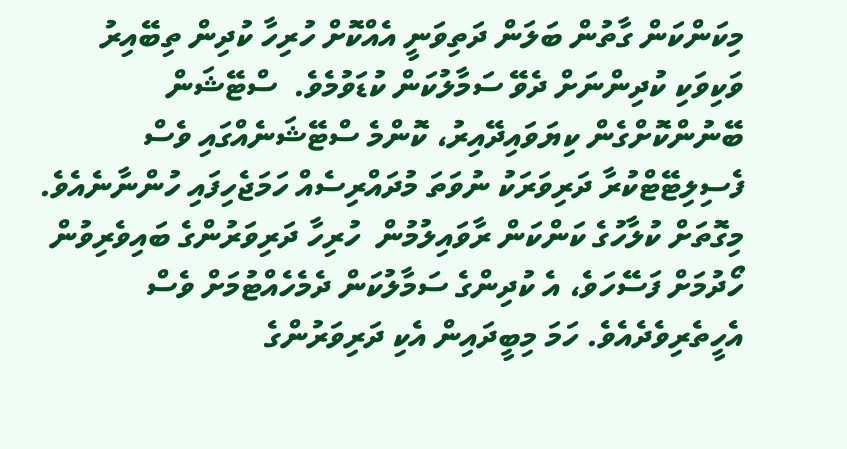މިކަންކަން ގާތުން ބަލަން ދަތިވަނީ އެއްކޮށް ހުރިހާ ކުދިން ތިބޭއިރު ވަކިވަކި ކުދިންނަށް ދެވޭ ސަމާލުކަން ކުޑަވުމެވެ.  ސްޓޭޝަން ބޭނުންކޮށްގެން ކިޔަވައިދޭއިރު، ކޮންމެ ސްޓޭޝަނެއްގައި ވެސް ފެސިލިޓޭޓްކުރާ ދަރިވަރަކު ނުވަތަ މުދައްރިސެއް ހަމަޖެހިފައި ހުންނާނެއެވެ. މިގޮތަށް ކުލާހުގެ ކަންކަން ރާވައިލުމުން  ހުރިހާ ދަރިވަރުންގެ ބައިވެރިވުން ހޯދުމަށް ފަސޭހަވެ، އެ ކުދިންގެ ސަމާލުކަން ދެމެހެއްޓުމަށް ވެސް އެހީތެރިވެދެއެވެ. ހަމަ މިބީދައިން އެކި ދަރިވަރުންގެ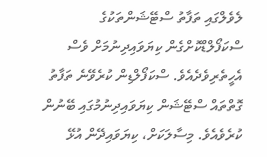ލެވެލްގައި ތަފާތު ސްޓޭޝަންތަކުގެ ސްކަފޯލްޑްކޮށްގެން ކިޔަވައިދިނުމަށް ވެސް އެހީތެރިވެދެއެވެ. ސްކަފޯލްޑިން ކުރެވޭނެ ތަފާތު ގޮތްތައް ސްޓޭޝަން ކިޔަވައިދިނުމުގައި ބޭނުން ކުރެވެއެވެ. މިސާލަކަށް، ކިޔަވައިދޭން އުޅޭ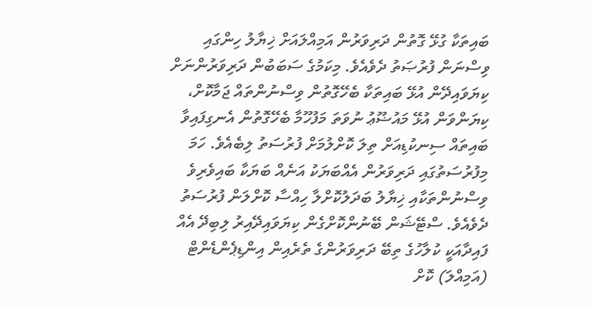ބައިތަކާ ގުޅޭ ގޮތުން ދަރިވަރުން އަމިއްލައަށް ޚިޔާލު ހިންގައި ވިސްނަން ފުރުޞަތު ދެވެއެވެ. މިކަމުގެ ސަބަބުން ދަރިވަރުންނަށް ކިޔަވައިދޭން އުޅޭ ބައިތަކާ ބެހޭގޮތުން ވިސްނުންތައް ޖަމާކޮށް، ކިޔަންވަން އުޅޭ މައުޟޫޢު ނުވަތަ މަފުހޫމާ ބެހޭގޮތުން އެނގިފައިވާ ބައިތައް ސިނކުޑިއަށް ތިލަ ކޮށްލުމަށް ފުރުސަތު ލިބެއެވެ. ހަމަ މިފުރުސަތުގައި ދަރިވަރުން އެއްބަޔަކު އަނެއް ބަޔަކާ ބައިވެރިވެ ވިސްނުންތަކާއި ޚިޔާލު ބަދަލުކޮށްލާ ހިއްސާ ކޮށްލަން ފުރުސަތު ދެވެއެވެ. ސްޓޭޝަން ބޭނުންކޮށްގެން ކިޔަވައިދޭއިރު ލިބިދޭ އެއް ފައިދާއަކީ ކުލާހުގެ ތިބޭ ދަރިވަރުންގެ ތެރެއިން އިންޑިޕެންޑެންޓް (އަމިއްލަ) ކޮށް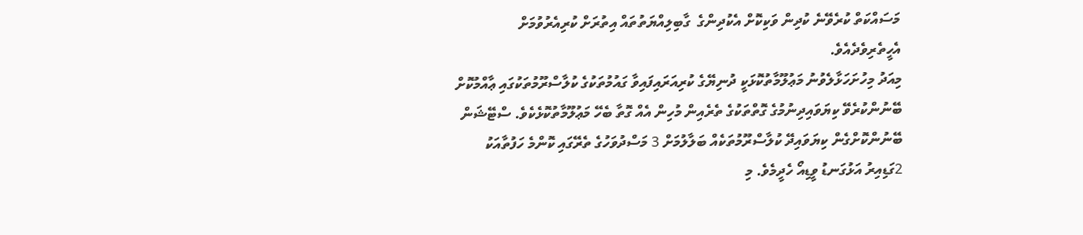މަސައްކަތް ކުރެވޭނެ ކުދިން ވަކިކޮށް އެކުދިންގެ  ގާބިލިއްޔަތުތައް އިތުރަށް ކުރިއެރުވުމަށް އެހީތެރިވެދެއެވެ.
މިއަދު މިހުށަހަޅާލެވުނު މަޢުލޫމާތުކޮޅަކީ ދުނިޔޭގެ ކުރިއަރައިފައިވާ ގައުމުތަކުގެ ކުލާސްރޫމުތަކުގައި ޢާއްމުކޮށް ބޭނުންކުރެވޭ ކިޔަވައިދިނުމުގެ ގޮތްތަކުގެ ތެރެއިން މުހިން އެއް ގޮތާ ބެހޭ މަޢުލޫމާތުކޮޅެކެވެ. ސްޓޭޝަން ބޭނުންކޮށްގެން ކިޔަވައިދޭ ކުލާސްރޫމުތަކެއް ބަލާލުމަށް 3 މަސްދުވަހުގެ ތެރޭގައި ކޮންމެ ހަފުތާއަކު 2ގަޑިއިރު އަޅުގަނޑު ވީޑިއޯ ހެދީމެވެ. މި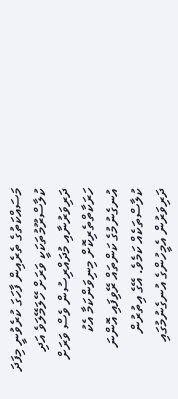މަސައްކަތުގެ ތެރެއިން ފާހަގަ ކުރެވުނީ މިފަދަ ކުލާސްރޫމުތަކަކީ ވަރަށް ހޭލަމޭލަވެ އަދި ދަރިވަރުނާއި މުދައްރިސުން ވެސް ވަރަށް ހަރަކާތްތެރިކޮށް މިނިވަންކަމާ އެކު އުނގެނުމުގެ ކަންތައް ރޭވިފައި އޮންނަ ކުލާސްތަކެއް ކަމެވެ. އޭގެ އިތުރުން ދަރިވަރުން އެމީހުންގެ އުނގެނުމުގައި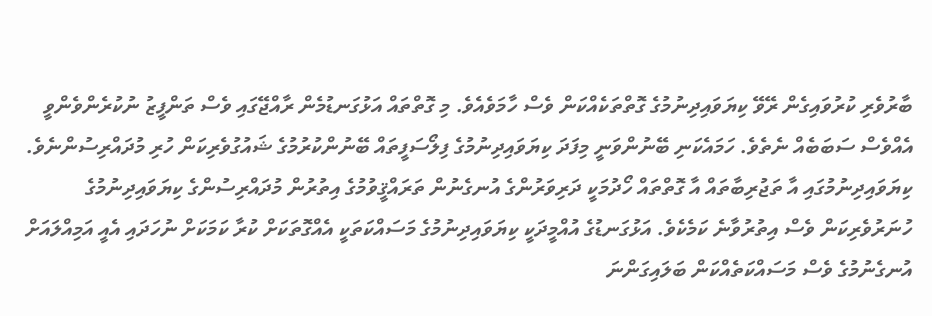ބާރުވެރި ކުރުވައިގެން ރޭވޭ ކިޔަވައިދިނުމުގެ ގޮތްތަކެއްކަން ވެސް ހާމަވެއެވެ. މި ގޮތްތައް އަޅުގަނޑުމެން ރާއްޖޭގައި ވެސް ތަންފީޒު ނުކުރެންވެންވީ އެއްވެސް ސަބަބެއް ނެތެވެ. ހަމައެކަނި ބޭނުންވަނީ މިފަދަ ކިޔަވައިދިނުމުގެ ފިލޯސަފީތައް ބޭނުންކުރުމުގެ ޝައުގުވެރިކަން ހުރި މުދައްރިސުންނެވެ. ކިޔަވައިދިނުމުގައި އާ ތަޖުރިބާތައް އާ ގޮތްތައް ހޯދުމަކީ ދަރިވަރުންގެ އުނގެނުން ތަރައްޤީވުމުގެ އިތުރުން މުދައްރިސުންގެ ކިޔަވައިދިނުމުގެ ހުނަރުވެރިކަން ވެސް އިތުރުވާނެ ކަމެކެވެ. އަޅުގަނޑުގެ އުއްމީދަކީ ކިޔަވައިދިނުމުގެ މަސައްކަތަކީ އެއްގޮތަކަށް ކުރާ ކަމަކަށް ނުހަދައި އެއީ އަމިއްލައަށް އުނގެނުމުގެ ވެސް މަސައްކަތެއްކަން ބަލައިގަންނަ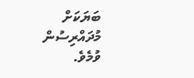ބަޔަކަށް މުދައްރިސުން ވުމެވެ.